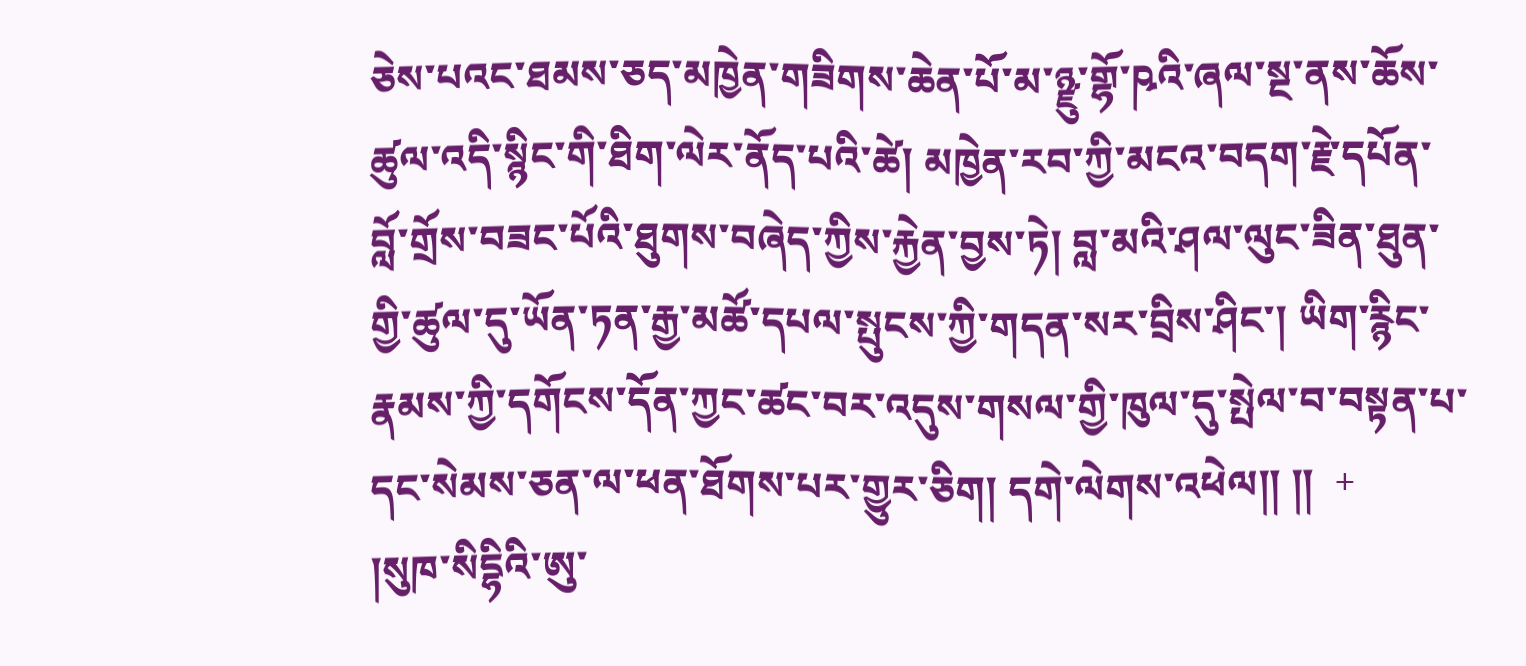ཅེས་པའང་ཐམས་ཅད་མཁྱེན་གཟིགས་ཆེན་པོ་མ་ཉྫུ་གྷོ་ཥའི་ཞལ་སྔ་ནས་ཆོས་ཚུལ་འདི་སྙིང་གི་ཐིག་ལེར་ནོད་པའི་ཚེ། མཁྱེན་རབ་ཀྱི་མངའ་བདག་རྗེ་དཔོན་བློ་གྲོས་བཟང་པོའི་ཐུགས་བཞེད་ཀྱིས་རྐྱེན་བྱས་ཏེ། བླ་མའི་ཤལ་ལུང་ཟིན་ཐུན་གྱི་ཚུལ་དུ་ཡོན་ཏན་རྒྱ་མཚོ་དཔལ་སྤུངས་ཀྱི་གདན་སར་བྲིས་ཤིང་། ཡིག་རྙིང་རྣམས་ཀྱི་དགོངས་དོན་ཀྱང་ཚང་བར་འདུས་གསལ་གྱི་ཁུལ་དུ་སྤེལ་བ་བསྟན་པ་དང་སེམས་ཅན་ལ་ཕན་ཐོགས་པར་གྱུར་ཅིག། དགེ་ལེགས་འཕེལ༎ ༎  +
།སུཁ་སིདྷིའི་ཨུ་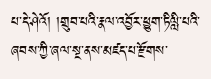པ་དེ་ཤེའོ། །གྲུབ་པའི་རྣལ་འབྱོར་ཕྱུག་ཏིལླི་པའི་ཞབས་ཀྱི་ཞལ་སྔ་ནས་མཛད་པ་རྫོགས་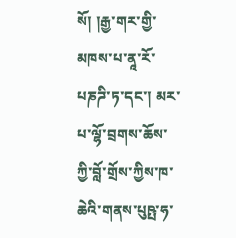སོ། །རྒྱ་གར་གྱི་མཁས་པ་ནཱ་རོ་པཎཌི་ཏ་དང་། མར་པ་ལྷོ་བྲགས་ཆོས་ཀྱི་བློ་གྲོས་ཀྱིས་ཁ་ཆེའི་གནས་པུཥྤ་ཧ་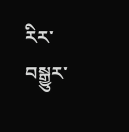རིར་བསྒྱུར་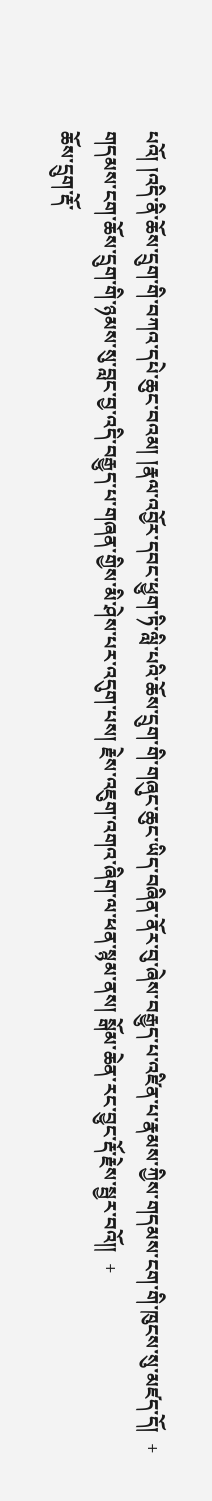པའོ། །འདི་ནི་ཆོས་དྲུག་གི་བཀའ་དཔེ་ཆུང་བའམ། །རྣལ་འབྱོར་དབང་ཕྱུག་ཏི་ལླི་པའི་ཆོས་དྲུག་གི་གཞུང་ཆུང་ཡིད་བཞིན་ནོར་བུ་ཞེས་བརྒྱུད་པ་འཛིན་པ་རྣམས་ཀྱིས་གདམས་ངག་གི་ཁུངས་སུ་མཛད་དོ།  +
གདམས་ངག་ཆོས་དྲུག་གི་ཉམས་སུ་བླང་བྱ་འདི་བརྒྱུད་པ་གཞན་གྱིས་མི་ཤེས་པར་འདུག་པས། རྗེས་འཇུག་འགའ་ཞིག་ལ་ཕན་སྙམ་ནས། སྒོམ་ཆེན་རང་བྱུང་རྡོ་རྗེས་སྦྱར་བའོ༎  +
ཆོས་དྲུག་རྡོ་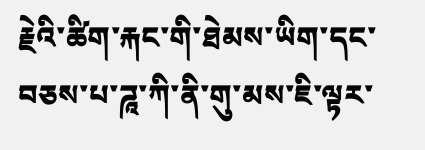རྗེའི་ཚིག་རྐང་གི་ཐེམས་ཡིག་དང་བཅས་པ་ཌཱ་ཀི་ནི་གུ་མས་ཇི་ལྟར་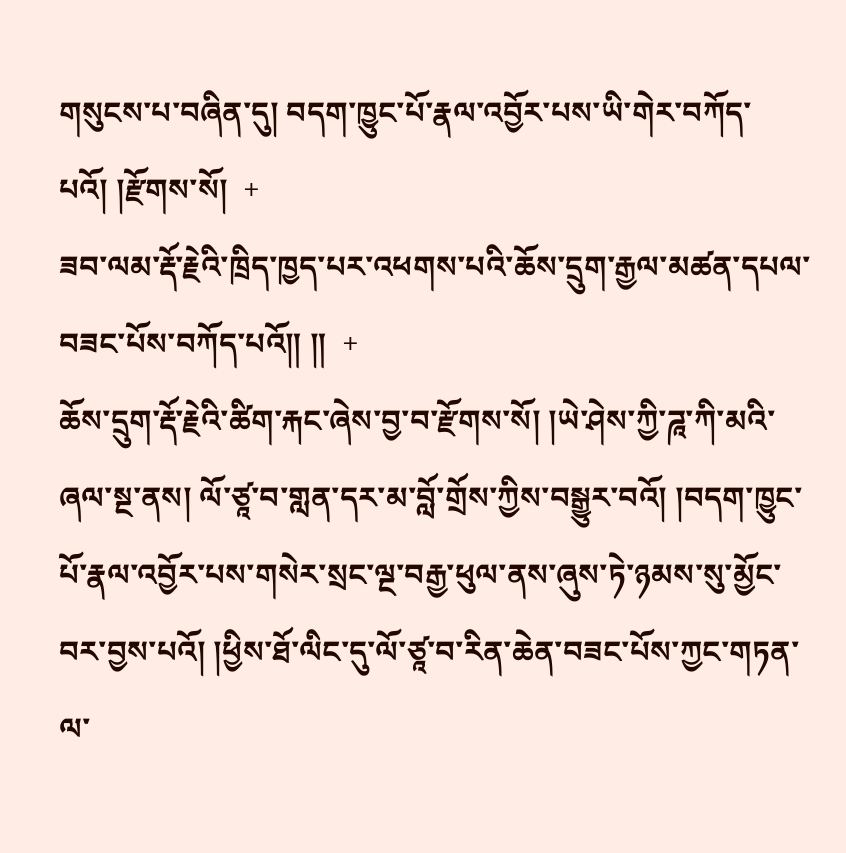གསུངས་པ་བཞིན་དུ། བདག་ཁྱུང་པོ་རྣལ་འབྱོར་པས་ཡི་གེར་བཀོད་པའོ། །རྫོགས་སོ།  +
ཟབ་ལམ་རྡོ་རྗེའི་ཁྲིད་ཁྱད་པར་འཕགས་པའི་ཆོས་དྲུག་རྒྱལ་མཚན་དཔལ་བཟང་པོས་བཀོད་པའོ༎ ༎  +
ཆོས་དྲུག་རྡོ་རྗེའི་ཚིག་རྐང་ཞེས་བྱ་བ་རྫོགས་སོ། །ཡེ་ཤེས་ཀྱི་ཌཱ་ཀི་མའི་ཞལ་སྔ་ནས། ལོ་ཙཱ་བ་གླན་དར་མ་བློ་གྲོས་ཀྱིས་བསྒྱུར་བའོ། །བདག་ཁྱུང་པོ་རྣལ་འབྱོར་པས་གསེར་སྲང་ལྔ་བརྒྱ་ཕུལ་ནས་ཞུས་ཏེ་ཉམས་སུ་མྱོང་བར་བྱས་པའོ། །ཕྱིས་ཐོ་ལིང་དུ་ལོ་ཙཱ་བ་རིན་ཆེན་བཟང་པོས་ཀྱང་གཏན་ལ་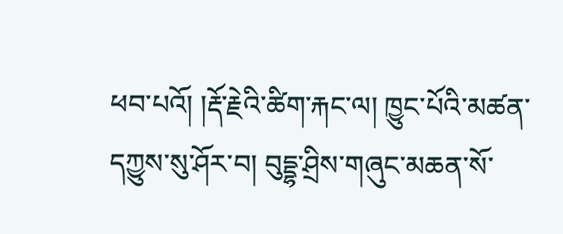ཕབ་པའོ། །རྡོ་རྗེའི་ཚིག་རྐང་ལ། ཁྱུང་པོའི་མཚན་དཀྱུས་སུ་ཤོར་བ། བུདྡྷ་ཤྲིས་གཞུང་མཆན་སོ་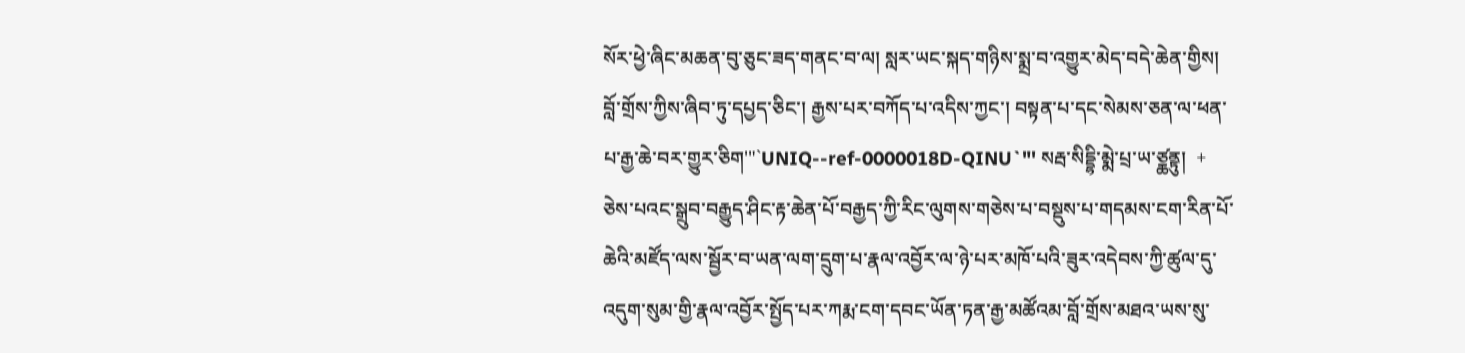སོར་ཕྱེ་ཞིང་མཆན་བུ་ཅུང་ཟད་གནང་བ་ལ། སླར་ཡང་སྐད་གཉིས་སྨྲ་བ་འགྱུར་མེད་བདེ་ཆེན་གྱིས། བློ་གྲོས་ཀྱིས་ཞིབ་ཏུ་དཔྱད་ཅིང་། རྒྱས་པར་བཀོད་པ་འདིས་ཀྱང་། བསྟན་པ་དང་སེམས་ཅན་ལ་ཕན་པ་རྒྱ་ཆེ་བར་གྱུར་ཅིག'"`UNIQ--ref-0000018D-QINU`"' སརྦ་སིདྡྷི་མྨེ་པྲ་ཡ་ཙྖནྟུ།  +
ཅེས་པའང་སྒྲུབ་བརྒྱུད་ཤིང་རྟ་ཆེན་པོ་བརྒྱད་ཀྱི་རིང་ལུགས་གཅེས་པ་བསྡུས་པ་གདམས་ངག་རིན་པོ་ཆེའི་མཛོད་ལས་སྦྱོར་བ་ཡན་ལག་དྲུག་པ་རྣལ་འབྱོར་ལ་ཉེ་པར་མཁོ་པའི་ཟུར་འདེབས་ཀྱི་ཚུལ་དུ་འདུག་སུམ་གྱི་རྣལ་འབྱོར་སྤྱོད་པར་ཀརྨ་ངག་དབང་ཡོན་ཏན་རྒྱ་མཚོའམ་བློ་གྲོས་མཐའ་ཡས་སུ་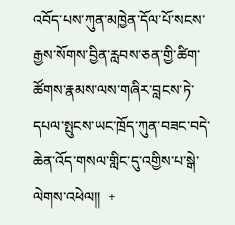འབོད་པས་ཀུན་མཁྱེན་དོལ་པོ་སངས་རྒྱས་སོགས་བྱིན་རླབས་ཅན་གྱི་ཚིག་ཚོགས་རྣམས་ལས་གཞིར་བླངས་ཏེ་དཔལ་སྤུངས་ཡང་ཁྲོད་ཀུན་བཟང་བདེ་ཆེན་འོད་གསལ་གླིང་དུ་འགྱིས་པ་སྒེ་ལེགས་འཕེལ༎  +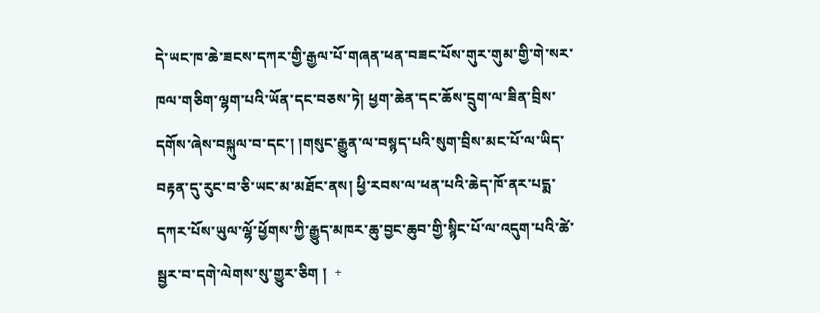དེ་ཡང་ཁ་ཆེ་ཟངས་དཀར་གྱི་རྒྱལ་པོ་གཞན་ཕན་བཟང་པོས་གུར་གུམ་གྱི་གེ་སར་ཁལ་གཅིག་ལྷག་པའི་ཡོན་དང་བཅས་ཏེ། ཕྱག་ཆེན་དང་ཆོས་དྲུག་ལ་ཟིན་བྲིས་དགོས་ཞེས་བསྐུལ་བ་དང་། །གསུང་རྒྱུན་ལ་བསྙད་པའི་སུག་བྲིས་མང་པོ་ལ་ཡིད་བརྟན་དུ་རུང་བ་ཅི་ཡང་མ་མཐོང་ནས། ཕྱི་རབས་ལ་ཕན་པའི་ཆེད་ཁོ་ནར་པདྨ་དཀར་པོས་ཡུལ་ལྷོ་ཕྱོགས་ཀྱི་རྒྱུད་མཁར་ཆུ་བྱང་ཆུབ་གྱི་སྙིང་པོ་ལ་འདུག་པའི་ཚེ་སྦྱར་བ་དགེ་ལེགས་སུ་གྱུར་ཅིག །  +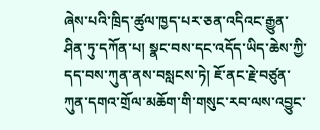ཞེས་པའི་ཁྲིད་ཚུལ་ཁྱད་པར་ཅན་འདིའང་རྒྱུན་ཤིན་ཏུ་དཀོན་པ། སྣང་བས་དང་འདོད་ཡིད་ཆེས་ཀྱི་དད་བས་ཀུན་ནས་བསླངས་ཏེ། ཇོ་ནང་རྗེ་བཙུན་ཀུན་དགའ་གྲོལ་མཆོག་གི་གསུང་རབ་ལས་འབྱུང་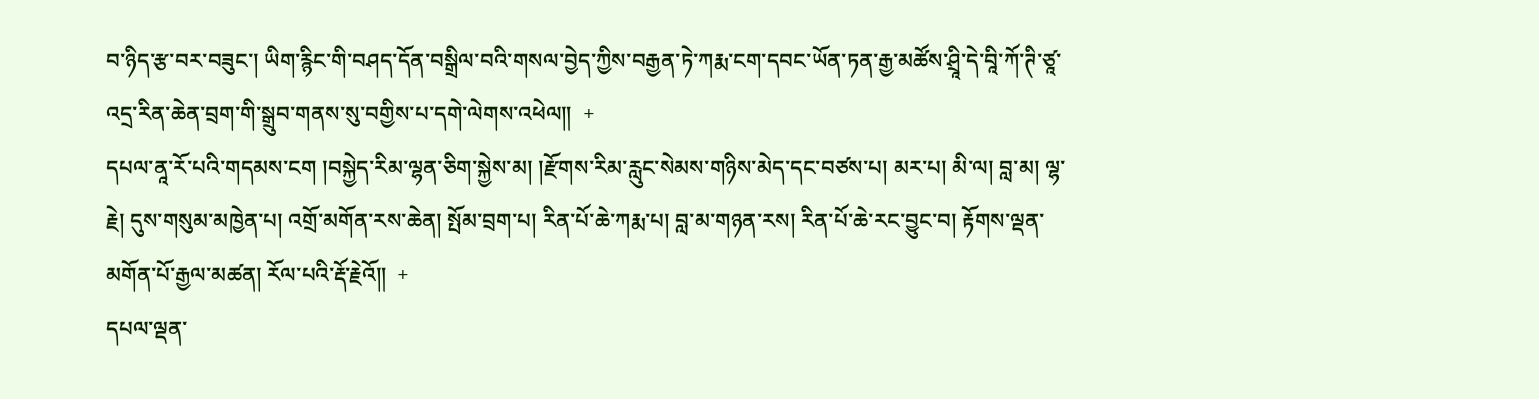བ་ཉིད་རྩ་བར་བཟུང་། ཡིག་རྙིང་གི་བཤད་དོན་བསྒྲིལ་བའི་གསལ་བྱེད་ཀྱིས་བརྒྱན་ཏེ་ཀརྨ་ངག་དབང་ཡོན་ཏན་རྒྱ་མཚོས་ཤྲཱི་དེ་བཱི་ཀོ་ཊི་ཙཱ་འདྲ་རིན་ཆེན་བྲག་གི་སྒྲུབ་གནས་སུ་བགྱིས་པ་དགེ་ལེགས་འཕེལ༎  +
དཔལ་ནཱ་རོ་པའི་གདམས་ངག །བསྐྱེད་རིམ་ལྷན་ཅིག་སྐྱེས་མ། །རྫོགས་རིམ་རླུང་སེམས་གཉིས་མེད་དང་བཙས་པ། མར་པ། མི་ལ། བླ་མ། ལྷ་རྗེ། དུས་གསུམ་མཁྱེན་པ། འགྲོ་མགོན་རས་ཆེན། སྤོམ་བྲག་པ། རིན་པོ་ཆེ་ཀརྨ་པ། བླ་མ་གཉན་རས། རིན་པོ་ཆེ་རང་བྱུང་བ། རྟོགས་ལྡན་མགོན་པོ་རྒྱལ་མཚན། རོལ་པའི་རྡོ་རྗེའོ༎  +
དཔལ་ལྡན་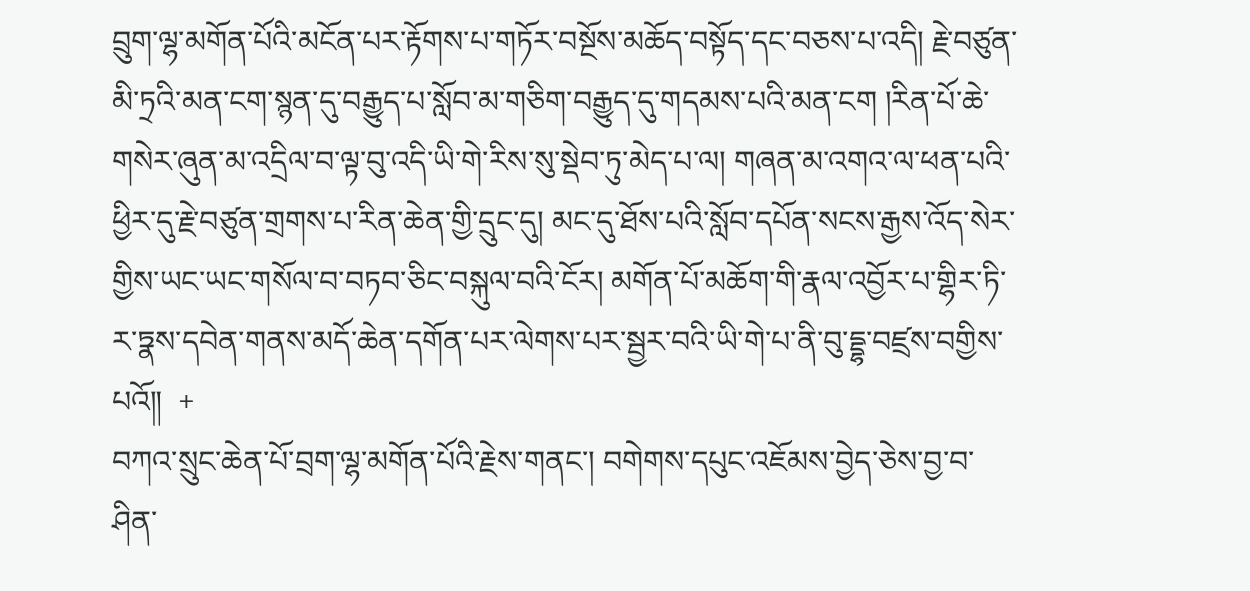བྲུག་ལྷ་མགོན་པོའི་མངོན་པར་རྟོགས་པ་གཏོར་བསྔོས་མཆོད་བསྟོད་དང་བཅས་པ་འདི། རྗེ་བཙུན་མི་ཏྲའི་མན་ངག་སྙན་དུ་བརྒྱུད་པ་སློབ་མ་གཅིག་བརྒྱུད་དུ་གདམས་པའི་མན་ངག །རིན་པོ་ཆེ་གསེར་ཞུན་མ་འདྲིལ་བ་ལྟ་བུ་འདི་ཡི་གེ་རིས་སུ་སྡེབ་ཏུ་མེད་པ་ལ། གཞན་མ་འགའ་ལ་ཕན་པའི་ཕྱིར་དུ་རྗེ་བཙུན་གྲགས་པ་རིན་ཆེན་གྱི་དྲུང་དུ། མང་དུ་ཐོས་པའི་སློབ་དཔོན་སངས་རྒྱས་འོད་སེར་གྱིས་ཡང་ཡང་གསོལ་བ་བཏབ་ཅིང་བསྐུལ་བའི་ངོར། མགོན་པོ་མཆོག་གི་རྣལ་འབྱོར་པ་གྷིར་ཏི་ར་ཏྣས་དབེན་གནས་མདོ་ཆེན་དགོན་པར་ལེགས་པར་སྦྱར་བའི་ཡི་གེ་པ་ནི་བུ་དྡྷ་བཛྲས་བགྱིས་པའོ༎  +
བཀའ་སྲུང་ཆེན་པོ་བྲག་ལྷ་མགོན་པོའི་རྗེས་གནང་། བགེགས་དཔུང་འཇོམས་བྱེད་ཅེས་བྱ་བ་ཤིན་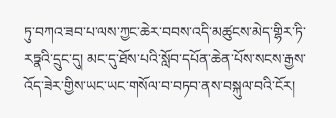ཏུ་བཀའ་ཟབ་པ་ལས་ཀྱང་ཆེར་བབས་འདི་མཚུངས་མེད་གྷིར་ཏི་རཏྣའི་དྲུང་དུ། མང་དུ་ཐོས་པའི་སློབ་དཔོན་ཆེན་པོས་སངས་རྒྱས་འོད་ཟེར་གྱིས་ཡང་ཡང་གསོལ་བ་བཏབ་ནས་བསྐུལ་བའི་ངོར།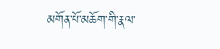མགོན་པོ་མཆོག་གི་རྣལ་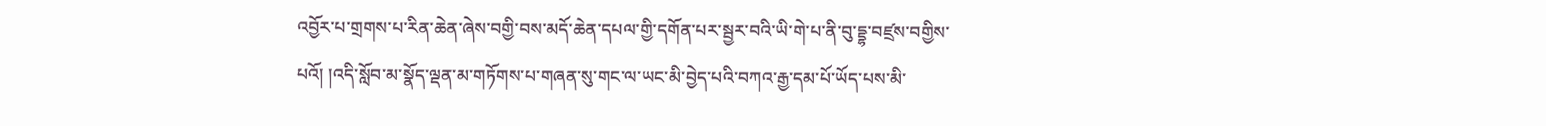འབྱོར་པ་གྲགས་པ་རིན་ཆེན་ཞེས་བགྱི་བས་མདོ་ཆེན་དཔལ་གྱི་དགོན་པར་སྦྱར་བའི་ཡི་གེ་པ་ནི་བུ་དྡྷ་བཛྲས་བགྱིས་པའོ། །འདི་སློབ་མ་སྣོད་ལྡན་མ་གཏོགས་པ་གཞན་སུ་གང་ལ་ཡང་མི་བྱེད་པའི་བཀའ་རྒྱ་དམ་པོ་ཡོད་པས་མི་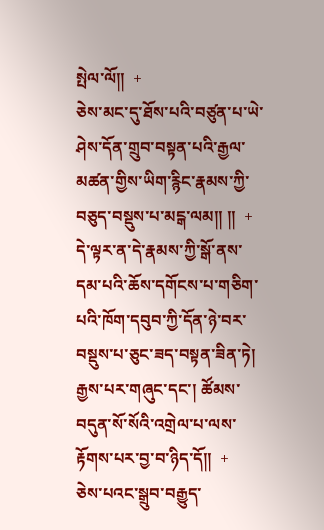སྤེལ་ལོ༎  +
ཅེས་མང་དུ་ཐོས་པའི་བཙུན་པ་ཡེ་ཤེས་དོན་གྲུབ་བསྟན་པའི་རྒྱལ་མཚན་གྱིས་ཡིག་རྙིང་རྣམས་ཀྱི་བཅུད་བསྡུས་པ་མངྒ་ལམ༎ ༎  +
དེ་ལྟར་ན་དེ་རྣམས་ཀྱི་སྒོ་ནས་དམ་པའི་ཆོས་དགོངས་པ་གཅིག་པའི་ཁོག་དབུབ་ཀྱི་དོན་ཉེ་བར་བསྡུས་པ་ཅུང་ཟད་བསྟན་ཟིན་ཏེ། རྒྱས་པར་གཞུང་དང་། ཚོམས་བདུན་སོ་སོའི་འགྲེལ་པ་ལས་རྟོགས་པར་བྱ་བ་ཉིད་དོ༎  +
ཅེས་པའང་སྒྲུབ་བརྒྱུད་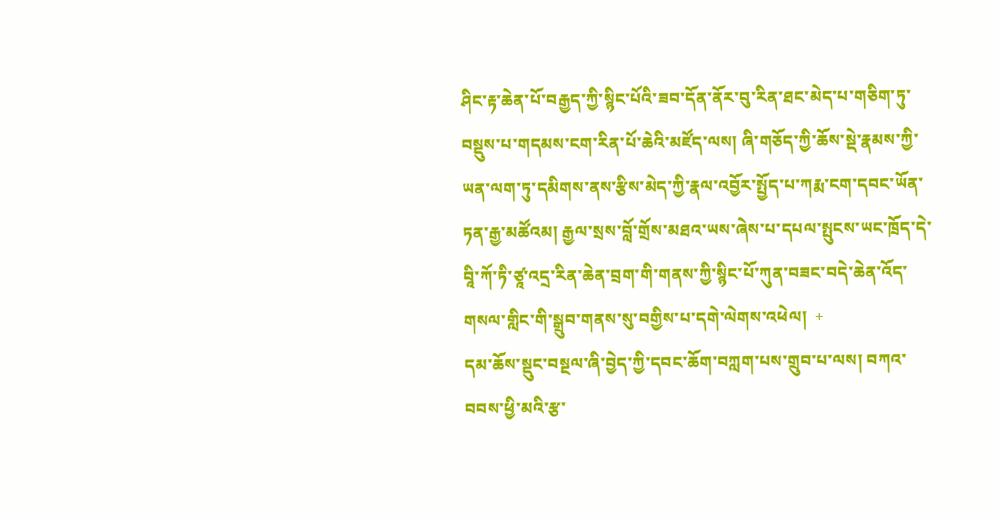ཤིང་རྟ་ཆེན་པོ་བརྒྱད་ཀྱི་སྙིང་པོའི་ཟབ་དོན་ནོར་བུ་རིན་ཐང་མེད་པ་གཅིག་ཏུ་བསྡུས་པ་གདམས་ངག་རིན་པོ་ཆེའི་མཛོད་ལས། ཞི་གཅོད་ཀྱི་ཆོས་སྡེ་རྣམས་ཀྱི་ཡན་ལག་ཏུ་དམིགས་ནས་རྩིས་མེད་ཀྱི་རྣལ་འབྱོར་སྤྱོད་པ་ཀརྨ་ངག་དབང་ཡོན་ཏན་རྒྱ་མཚོའམ། རྒྱལ་སྲས་བློ་གྲོས་མཐའ་ཡས་ཞེས་པ་དཔལ་སྤུངས་ཡང་ཁྲོད་དེ་བཱི་ཀོ་ཏི་ཙཱ་འདྲ་རིན་ཆེན་བྲག་གི་གནས་ཀྱི་སྙིང་པོ་ཀུན་བཟང་བདེ་ཆེན་འོད་གསལ་གླིང་གི་སྒྲུབ་གནས་སུ་བགྱིས་པ་དགེ་ལེགས་འཕེལ།  +
དམ་ཆོས་སྡུང་བསྔལ་ཞི་བྱེད་ཀྱི་དབང་ཆོག་བཀླག་པས་གྲུབ་པ་ལས། བཀའ་བབས་ཕྱི་མའི་རྩ་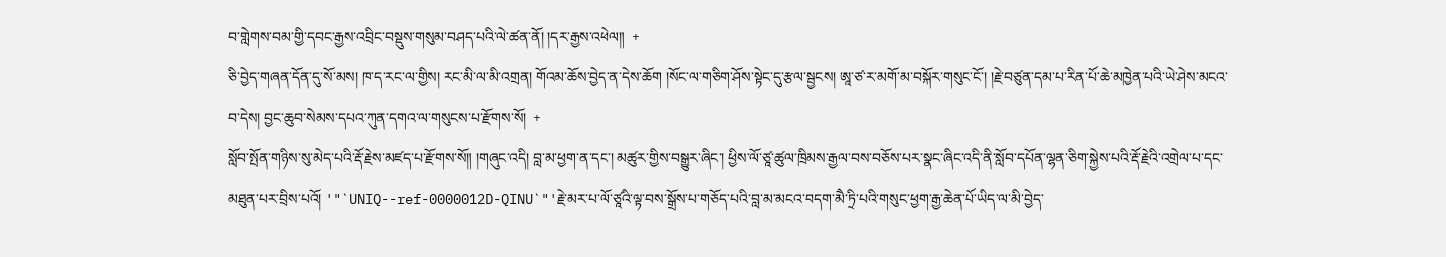བ་གླེགས་བམ་གྱི་དབང་རྒྱས་འབྲིང་བསྡུས་གསུམ་བཤད་པའི་ལེ་ཚན་ནོ། །དར་རྒྱས་འཕེལ༎  +
ཅི་བྱེད་གཞན་དོན་དུ་སོ་མས། ཁ་ད་རང་ལ་གྱིས། རང་མི་ལ་མི་འགྲན། གོའམ་ཆོས་བྱེད་ན་དེས་ཆོག །སོང་ལ་གཅིག་ཤོས་སྟེང་དུ་རྩལ་སྦྱངས། ཨཱ་ཙ་ར་མགོ་མ་བསྐོར་གསུང་ངོ་། །རྗེ་བཙུན་དམ་པ་རིན་པོ་ཆེ་མཁྱེན་པའི་ཡེ་ཤེས་མངའ་བ་དེས། བྱང་ཆུབ་སེམས་དཔའ་ཀུན་དགའ་ལ་གསུངས་པ་རྫོགས་སོ།  +
སློབ་སྤོན་གཉིས་སུ་མེད་པའི་རྡོ་རྗེས་མཛད་པ་རྫོགས་སོ༎ །གཞུང་འདི། བླ་མ་ཕྱག་ན་དང་། མཚུར་གྱིས་བསྒྱུར་ཞིང་། ཕྱིས་ལོ་ཙཱ་ཚུལ་ཁྲིམས་རྒྱལ་བས་བཅོས་པར་སྣང་ཞིང་འདི་ནི་སློབ་དཔོན་ལྷན་ཅིག་སྐྱེས་པའི་རྡོ་རྗེའི་འགྲེལ་པ་དང་མཐུན་པར་བྲིས་པའོ། '"`UNIQ--ref-0000012D-QINU`"'རྗེ་མར་པ་ལོ་ཙཱའི་ལྟ་བས་སྒྲོས་པ་གཅོད་པའི་བླ་མ་མངའ་བདག་མཻ་ཏྲི་པའི་གསུང་ཕྱག་རྒྱ་ཆེན་པོ་ཡིད་ལ་མི་བྱེད་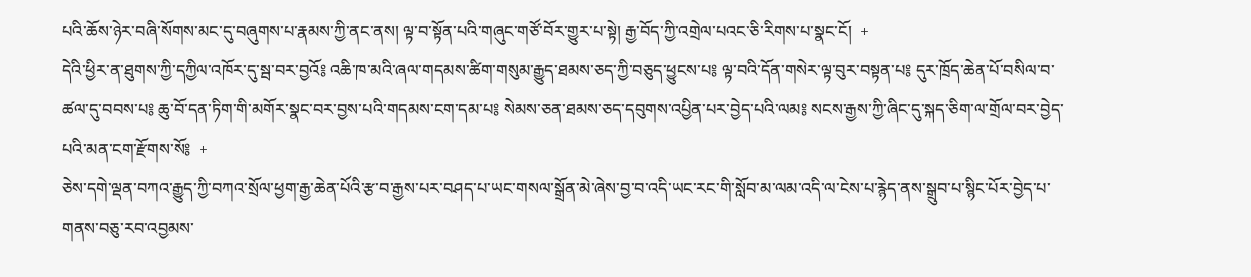པའི་ཆོས་ཉེར་བཞི་སོགས་མང་དུ་བཞུགས་པ་རྣམས་ཀྱི་ནང་ནས། ལྟ་བ་སྟོན་པའི་གཞུང་གཙོ་བོར་གྱུར་པ་སྟེ། རྒྱ་བོད་ཀྱི་འགྲེལ་པའང་ཅི་རིགས་པ་སྣང་ངོ།  +
དེའི་ཕྱིར་ན་ཐུགས་ཀྱི་དཀྱིལ་འཁོར་དུ་སྦ་བར་བྱའོ༔ འཆི་ཁ་མའི་ཞལ་གདམས་ཚིག་གསུམ་རྒྱུད་ཐམས་ཅད་ཀྱི་བཅུད་ཕྱུངས་པ༔ ལྟ་བའི་དོན་གསེར་ལྟ་བུར་བསྟན་པ༔ དུར་ཁྲོད་ཆེན་པོ་བསིལ་བ་ཚལ་དུ་བབས་པ༔ ཆུ་བོ་དན་ཏིག་གི་མགོར་སྣང་བར་བྱས་པའི་གདམས་ངག་དམ་པ༔ སེམས་ཅན་ཐམས་ཅད་དབུགས་འཔྱིན་པར་བྱེད་པའི་ལམ༔ སངས་རྒྱས་ཀྱི་ཞིང་དུ་སྐད་ཅིག་ལ་གྲོལ་བར་བྱེད་པའི་མན་ངག་རྫོགས་སོ༔  +
ཅེས་དགེ་ལྡན་བཀའ་རྒྱུད་ཀྱི་བཀའ་སྲོལ་ཕྱག་རྒྱ་ཆེན་པོའི་རྩ་བ་རྒྱས་པར་བཤད་པ་ཡང་གསལ་སྒྲོན་མེ་ཞེས་བྱ་བ་འདི་ཡང་རང་གི་སློབ་མ་ལམ་འདི་ལ་ངེས་པ་རྙེད་ནས་སྒྲུབ་པ་སྙིང་པོར་བྱེད་པ་གནས་བཅུ་རབ་འབྱམས་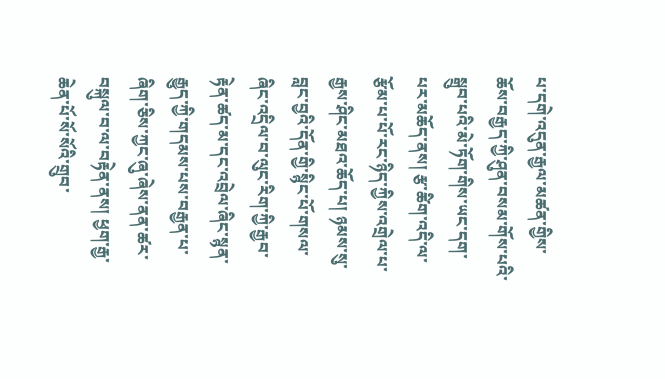པ་དགེ་འདུན་རྒྱལ་མཚན་གྱིས་ཆོས་བརྒྱད་ཀྱི་ཤུན་བསམ་གོས་པའི་སྒྲུབ་པའི་མེ་ཏོག་གིས་ཡང་དག་པར་མཆོད་ནས། རྩ་ཚིག་འདི་ལ་རྩོམ་པ་པོ་རང་ཉིད་ཀྱིས་འགྲེལ་པ་རྒྱས་ཤིང་མཐའ་ཆོད་པ། ཉམས་སུ་བླང་བྱའི་དོན་གྱི་སྙིང་པོ་གསལ་ཞིང་འདྲིལ་བ་ལུང་རིག་ཀྱི་རྒྱབ་རྟེན་ཚད་མ་དང་འབྲེལ་ཞིང་སྙན་རྒྱུད་ཀྱི་གདམས་པས་བརྒྱན་པ་ཞིག་ཅིས་ཀྱང་ཞུ་ཞེས་ནན་ཚར་བསྐུལ་བ་ལ་བརྟེན་ནས། ཕྱག་རྒྱ་ཆེན་པོ་སོ་སོའི་གྲུབ་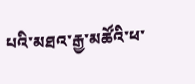པའི་མཐའ་རྒྱ་མཚོའི་ཕ་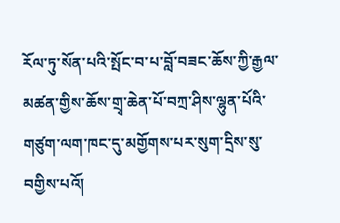རོལ་ཏུ་སོན་པའི་སྤོང་བ་པ་བློ་བཟང་ཆོས་ཀྱི་རྒྱལ་མཚན་གྱིས་ཆོས་གྲྭ་ཆེན་པོ་བཀྲ་ཤིས་ལྷུན་པོའི་གཙུག་ལག་ཁང་དུ་མགྱོགས་པར་སུག་དྲིས་སུ་བགྱིས་པའོ།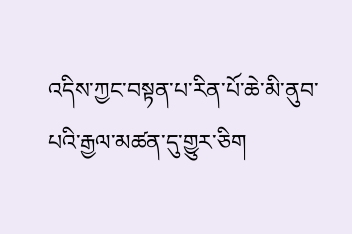འདིས་ཀྱང་བསྟན་པ་རིན་པོ་ཆེ་མི་ནུབ་པའི་རྒྱལ་མཚན་དུ་གྱུར་ཅིག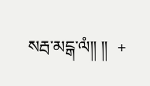སརྦ་མངྒ་ལཾ༎ ༎  +